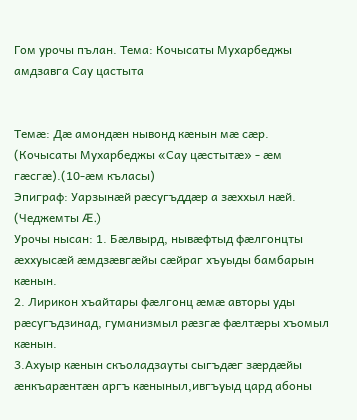Гом урочы пълан. Тема: Кочысаты Мухарбеджы амдзавга Сау цастыта


Темæ: Дæ амондæн нывонд кæнын мæ сæр. (Кочысаты Мухарбеджы «Сау цæстытæ» - æм гæсгæ).(10-æм къласы)
Эпиграф: Уарзынæй рæсугъддæр а зæххыл нæй.
(Чеджемты Æ.)
Урочы нысан: 1. Бæлвырд, нывæфтыд фæлгонцты æххуысæй æмдзæвгæйы сæйраг хъуыды бамбарын кæнын.
2. Лирикон хъайтары фæлгонц æмæ авторы уды рæсугъдзинад, гуманизмыл рæзгæ фæлтæры хъомыл кæнын.
3.Ахуыр кæнын скъоладзауты сыгъдæг зæрдæйы æнкъарæнтæн аргъ кæныныл,ивгъуыд цард абоны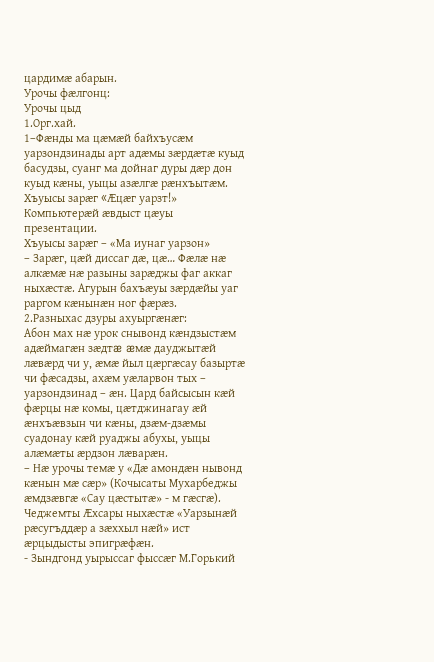цардимæ абарын.
Урочы фæлгонц:
Урочы цыд
1.Орг.хай.
1–Фæнды ма цæмæй байхъусæм уарзондзинады арт адæмы зæрдæтæ куыд басудзы, суанг ма дойнаг дуры дæр дон куыд кæны, уыцы азæлгæ рæнхъытæм.
Хъуысы зарæг «Æцæг уарзт!»
Компьютерæй æвдыст цæуы презентации.
Хъуысы зарæг – «Ма иунаг уарзон»
– Зарæг, цæй диссаг дæ, цæ… Фæлæ нæ алкæмæ нæ разыны зарæджы фаг аккаг ныхæстæ. Агурын бахъæуы зæрдæйы уаг раргом кæнынæн ног фæрæз.
2.Разныхас дзуры ахуыргæнæг:
Абон мах нæ урок снывонд кæндзыстæм адæймагæн зæдтæ æмæ дауджытæй лæвæрд чи у, æмæ йыл цæргæсау базыртæ чи фæсадзы, ахæм уæларвон тых – уарзондзинад – æн. Цард байсысын кæй фæрцы нæ комы, цæтджинагау æй æнхъæвзын чи кæны, дзæм-дзæмы суадонау кæй руаджы абухы, уыцы алæмæты æрдзон лæварæн.
– Нæ урочы темæ у «Дæ амондæн нывонд кæнын мæ сæр» (Кочысаты Мухарбеджы æмдзæвгæ «Сау цæстытæ» - м гæсгæ). Чеджемты Æхсары ныхæстæ «Уарзынæй рæсугъддæр а зæххыл нæй» ист æрцыдысты эпигрæфæн.
- Зындгонд уырыссаг фыссæг М.Горький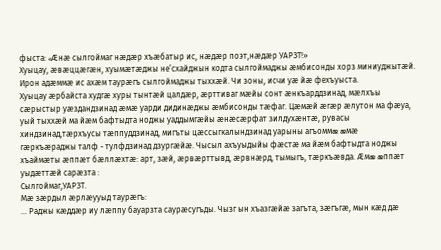фыста: «Æнæ сылгоймаг нæдæр хъæбатыр ис, нæдæр поэт,нæдæр УАРЗТ!»
Хуыцау, æвæццæгæн, хуымæтæджы не’схайджын кодта сылгоймаджы æмбисонды хорз миниуджытæй. Ирон адæммæ ис ахæм таурæгъ сылгоймаджы тыххæй. Чи зоны, исчи уæ йæ фехъуыста.
Хуыцау æрбайста худгæ хуры тынтæй цалдæр, æрттиваг мæйы сонт æнкъарддзинад, мæлхъы сæрыстыр уæздандзинад æмæ уарди дидинæджы æмбисонды тæфаг. Цæмæй æгæр æлутон ма фæуа, уый тыххæй ма йæм бафтыдта ноджы уаддымгæйы æнæсæрфат зилдухæнтæ, рувасы хиндзинад,тæрхъусы тæппуддзинад, мигъты цæссыгкалындзинад уарыны агъоммæ æмæ гæркъæраджы талф - тулфдзинад дзургæйæ. Чысыл ахъуыдыйы фæстæ ма йæм бафтыдта ноджы хъаймæты æппæт бæллæхтæ: арт, зæй, æрвæрттывд, æрвнæрд, тымыгъ, тæркъæвда. Æмæ æппæт уыдæттæй сарæзта :
Сылгоймаг,УАРЗТ.
Мæ зæрдыл æрлæууыд таурæгъ:
… Раджы кæддæр иу лæппу бауарзта саурæсугъды. Чызг ын хъазгæйæ загъта, зæгъгæ, мын кæд дæ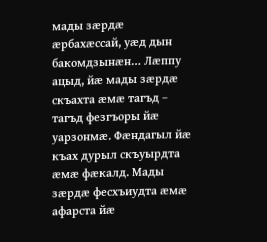мады зæрдæ æрбахæссай, уæд дын бакомдзынæн… Лæппу ацыд, йæ мады зæрдæ скъахта æмæ тагъд – тагъд фезгъоры йæ уарзонмæ. Фæндагыл йæ къах дурыл скъуырдта æмæ фæкалд. Мады зæрдæ фесхъиудта æмæ афарста йæ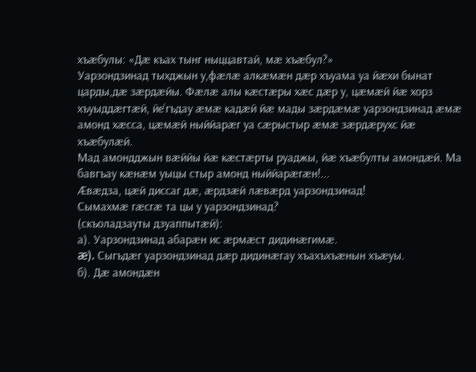хъæбулы: «Дæ къах тынг ныццавтай, мæ хъæбул?»
Уарзондзинад тыхджын у,фæлæ алкæмæн дæр хъуама уа йæхи бынат царды,дæ зæрдæйы. Фæлæ алы кæстæры хæс дæр у, цæмæй йæ хорз хъуыддæгтæй, йе’гъдау æмæ кадæй йæ мады зæрдæмæ уарзондзинад æмæ амонд хæсса, цæмæй ныййарæг уа сæрыстыр æмæ зæрдæрухс йæ хъæбулæй.
Мад амондджын вæййы йæ кæстæрты руаджы, йæ хъæбулты амондæй. Ма бавгъау кæнæм уыцы стыр амонд ныййарæгæн!...
Æвæдза, цæй диссаг дæ, æрдзæй лæвæрд уарзондзинад!
Сымахмæ гæсгæ та цы у уарзондзинад?
(скъоладзауты дзуаппытæй):
а). Уарзондзинад абарæн ис æрмæст дидинæгимæ.
æ). Сыгъдæг уарзондзинад дæр дидинæгау хъахъхъæнын хъæуы.
б). Дæ амондæн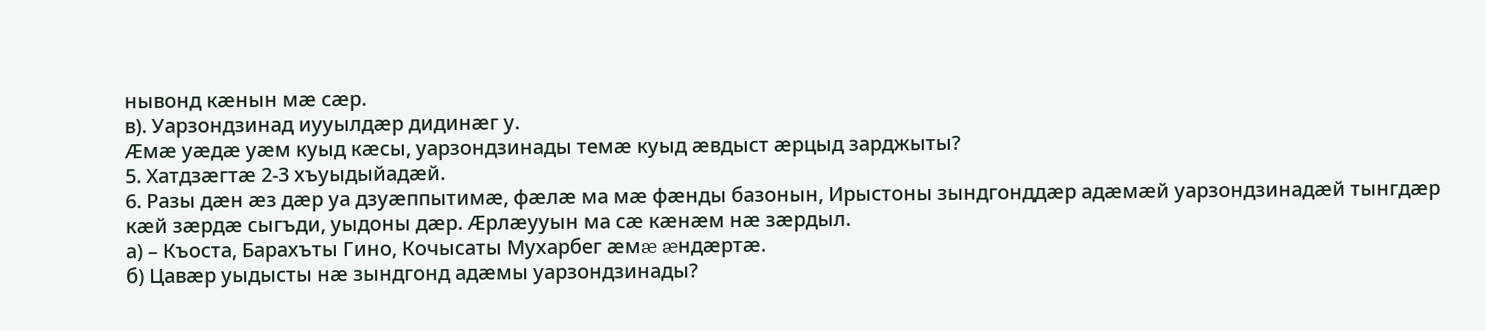нывонд кæнын мæ сæр.
в). Уарзондзинад иууылдæр дидинæг у.
Æмæ уæдæ уæм куыд кæсы, уарзондзинады темæ куыд æвдыст æрцыд зарджыты?
5. Хатдзæгтæ 2-3 хъуыдыйадæй.
6. Разы дæн æз дæр уа дзуæппытимæ, фæлæ ма мæ фæнды базонын, Ирыстоны зындгонддæр адæмæй уарзондзинадæй тынгдæр кæй зæрдæ сыгъди, уыдоны дæр. Æрлæууын ма сæ кæнæм нæ зæрдыл.
а) – Къоста, Барахъты Гино, Кочысаты Мухарбег æмæ æндæртæ.
б) Цавæр уыдысты нæ зындгонд адæмы уарзондзинады?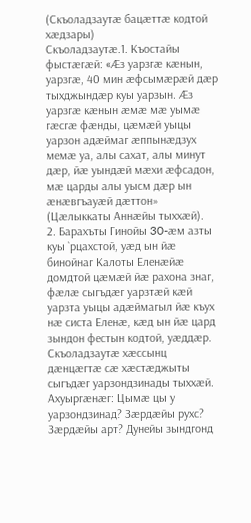(Скъоладзаутæ бацæттæ кодтой хæдзары)
Скъоладзаутæ.1. Къостайы фыстæгæй: «Æз уарзгæ кæнын, уарзгæ, 40 мин æфсымæрæй дæр тыхджындæр куы уарзын. Æз уарзгæ кæнын æмæ мæ уымæ гæсгæ фæнды, цæмæй уыцы уарзон адæймаг æппынæдзух мемæ уа, алы сахат, алы минут дæр, йæ уындæй мæхи æфсадон, мæ царды алы уысм дæр ын æнæвгъауæй дæттон» (Цæлыккаты Аннæйы тыххæй).
2. Барахъты Гинойы 30-æм азты куы `рцахстой, уæд ын йæ бинойнаг Калоты Еленæйæ домдтой цæмæй йæ рахона знаг, фæлæ сыгъдæг уарзтæй кæй уарзта уыцы адæймагыл йæ къух нæ систа Еленæ, кæд ын йæ цард зындон фестын кодтой, уæддæр.
Скъоладзаутæ хæссынц дæнцæгтæ сæ хæстæджыты сыгъдæг уарзондзинады тыххæй.
Ахуыргæнæг: Цымæ цы у уарзондзинад? Зæрдæйы рухс? Зæрдæйы арт? Дунейы зындгонд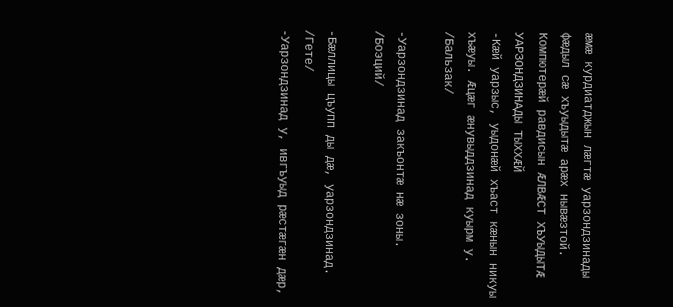æмæ курдиатджын лæгтæ уарзондзинады фæдыл сæ хъуыдытæ арæх нывæзтой. Компютерæй равдисын ÆЛВÆСТ ХЪУЫДЫТÆ УАРЗОНДЗИНАДЫ ТЫХХÆЙ
-Кæй уарзыс, уыдонæй хъаст кæнын никуы хъæуы. Æцæг æнувыддзинад куырм у.
/Бальзак/

-Уарзондзинад закъонтæ нæ зоны.
/Боэций/

-Бæллицы цъупп ды дæ, уарзондзинад.
/Гете/
-Уарзондзинад у, ивгъуыд рæстæгæн дæр,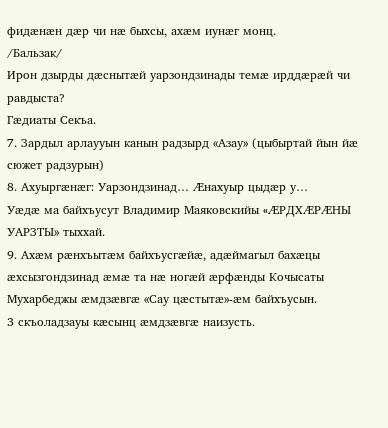фидæнæн дæр чи нæ быхсы, ахæм иунæг монц.
/Бальзак/
Ирон дзырды дæснытæй уарзондзинады темæ ирддæрæй чи равдыста?
Гæдиаты Секъа.
7. Зардыл арлаууын канын радзырд «Азау» (цыбыртай йын йæ сюжет радзурын)
8. Ахуыргæнæг: Уарзондзинад… Æнахуыр цыдæр у…
Уæдæ ма байхъусут Владимир Маяковскийы «ÆРДХÆРÆНЫ УАРЗТЫ» тыххай.
9. Ахæм рæнхъытæм байхъусгæйæ, адæймагыл бахæцы æхсызгондзинад æмæ та нæ ногæй æрфæнды Кочысаты Мухарбеджы æмдзæвгæ «Сау цæстытæ»-æм байхъусын.
3 скъоладзауы кæсынц æмдзæвгæ наизусть.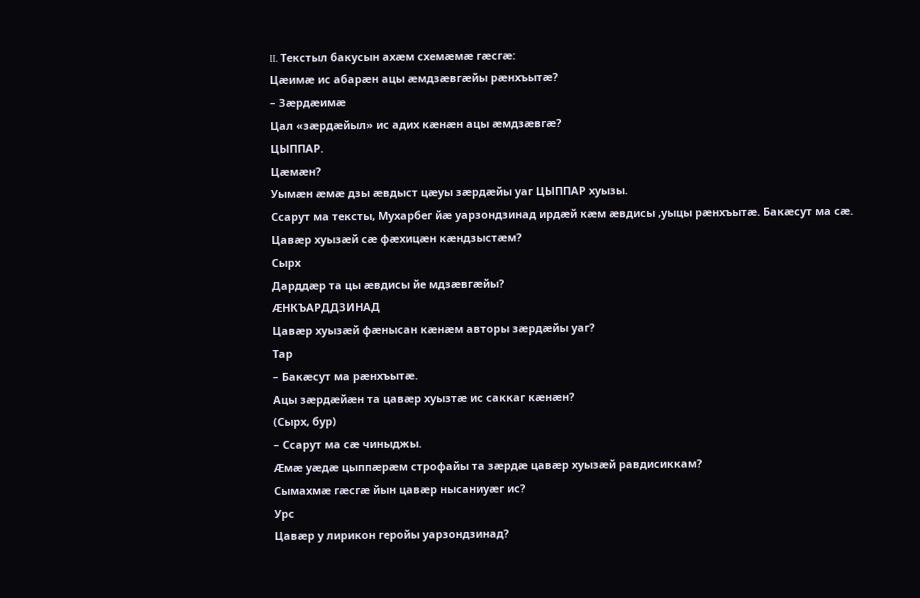ΙΙ. Текстыл бакусын ахæм схемæмæ гæсгæ:
Цæимæ ис абарæн ацы æмдзæвгæйы рæнхъытæ?
– Зæрдæимæ
Цал «зæрдæйыл» ис адих кæнæн ацы æмдзæвгæ?
ЦЫППАР.
Цæмæн?
Уымæн æмæ дзы æвдыст цæуы зæрдæйы уаг ЦЫППАР хуызы.
Ссарут ма тексты, Мухарбег йæ уарзондзинад ирдæй кæм æвдисы ,уыцы рæнхъытæ. Бакæсут ма сæ.
Цавæр хуызæй сæ фæхицæн кæндзыстæм?
Сырх
Дарддæр та цы æвдисы йе мдзæвгæйы?
ÆНКЪАРДДЗИНАД
Цавæр хуызæй фæнысан кæнæм авторы зæрдæйы уаг?
Тар
– Бакæсут ма рæнхъытæ.
Ацы зæрдæйæн та цавæр хуызтæ ис саккаг кæнæн?
(Сырх, бур)
– Ссарут ма сæ чиныджы.
Æмæ уæдæ цыппæрæм строфайы та зæрдæ цавæр хуызæй равдисиккам?
Сымахмæ гæсгæ йын цавæр нысаниуæг ис?
Урс
Цавæр у лирикон геройы уарзондзинад?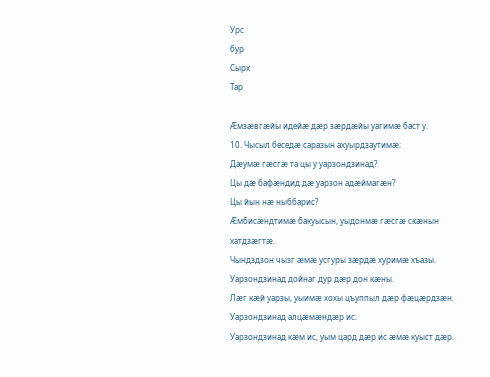Урс
бур
Сырх
Тар

Æмзæвгæйы идейæ дæр зæрдæйы уагимæ баст у.
10. Чысыл беседæ саразын ахуырдзаутимæ:
Дæумæ гæсгæ та цы у уарзондзинад?
Цы дæ бафæндид дæ уарзон адæймагæн?
Цы йын нæ ныббарис?
Æмбисæндтимæ бакуысын, уыдонмæ гæсгæ скæнын хатдзæгтæ.
Чындздзон чызг æмæ усгуры зæрдæ хуримæ хъазы.
Уарзондзинад дойнаг дур дæр дон кæны.
Лæг кæй уарзы, уыимæ хохы цъуппыл дæр фæцæрдзæн.
Уарзондзинад алцæмæндæр ис.
Уарзондзинад кæм ис, уым цард дæр ис æмæ куыст дæр.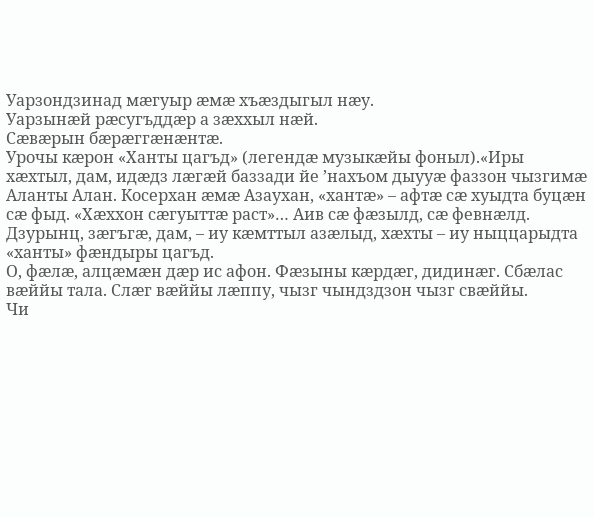Уарзондзинад мæгуыр æмæ хъæздыгыл нæу.
Уарзынæй рæсугъддæр а зæххыл нæй.
Сæвæрын бæрæггæнæнтæ.
Урочы кæрон «Ханты цагъд» (легендæ музыкæйы фоныл).«Иры хæхтыл, дам, идæдз лæгæй баззади йе ’нахъом дыууæ фаззон чызгимæ Аланты Алан. Косерхан æмæ Азаухан, «хантæ» – афтæ сæ хуыдта буцæн сæ фыд. «Хæххон сæгуыттæ раст»… Аив сæ фæзылд, сæ февнæлд. Дзурынц, зæгъгæ, дам, – иу кæмттыл азæлыд, хæхты – иу ныццарыдта «ханты» фæндыры цагъд.
О, фæлæ, алцæмæн дæр ис афон. Фæзыны кæрдæг, дидинæг. Сбæлас вæййы тала. Слæг вæййы лæппу, чызг чындздзон чызг свæййы.
Чи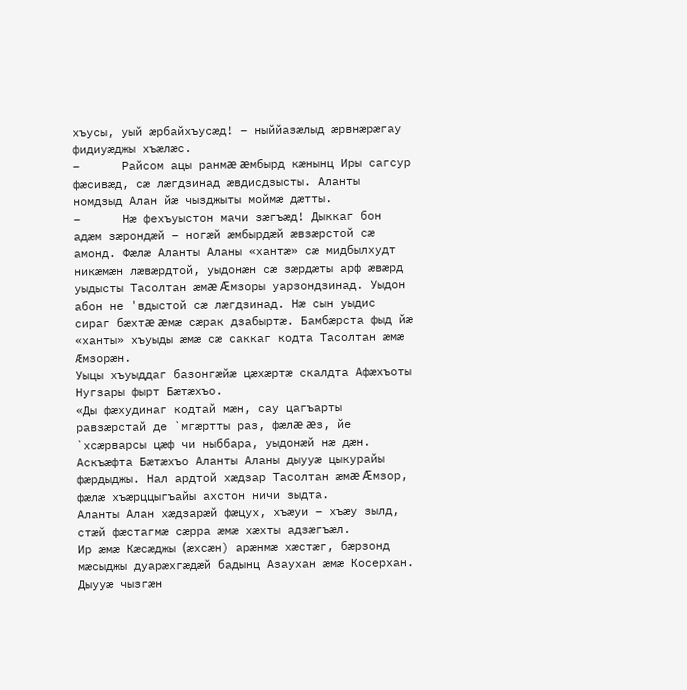хъусы, уый æрбайхъусæд! – ныййазæлыд æрвнæрæгау фидиуæджы хъæлæс.
–      Райсом ацы ранмæ æмбырд кæнынц Иры сагсур фæсивæд, сæ лæгдзинад æвдисдзысты. Аланты номдзыд Алан йæ чызджыты моймæ дæтты.
–      Нæ фехъуыстон мачи зæгъæд! Дыккаг бон адæм зæрондæй – ногæй æмбырдæй æвзæрстой сæ амонд. Фæлæ Аланты Аланы «хантæ» сæ мидбылхудт никæмæн лæвæрдтой, уыдонæн сæ зæрдæты арф æвæрд уыдысты Тасолтан æмæ Æмзоры уарзондзинад. Уыдон абон не 'вдыстой сæ лæгдзинад. Нæ сын уыдис сираг бæхтæ æмæ сæрак дзабыртæ. Бамбæрста фыд йæ «ханты» хъуыды æмæ сæ саккаг кодта Тасолтан æмæ Æмзорæн.
Уыцы хъуыддаг базонгæйæ цæхæртæ скалдта Афæхъоты Нугзары фырт Бæтæхъо.
«Ды фæхудинаг кодтай мæн, сау цагъарты равзæрстай де `мгæртты раз, фæлæ æз, йе `хсæрварсы цæф чи ныббара, уыдонæй нæ дæн. Аскъæфта Бæтæхъо Аланты Аланы дыууæ цыкурайы фæрдыджы. Нал ардтой хæдзар Тасолтан æмæ Æмзор, фæлæ хъæрццыгъайы ахстон ничи зыдта.
Аланты Алан хæдзарæй фæцух, хъæуи – хъæу зылд, стæй фæстагмæ сæрра æмæ хæхты адзæгъæл.
Ир æмæ Кæсæджы (æхсæн) арæнмæ хæстæг, бæрзонд мæсыджы дуарæхгæдæй бадынц Азаухан æмæ Косерхан. Дыууæ чызгæн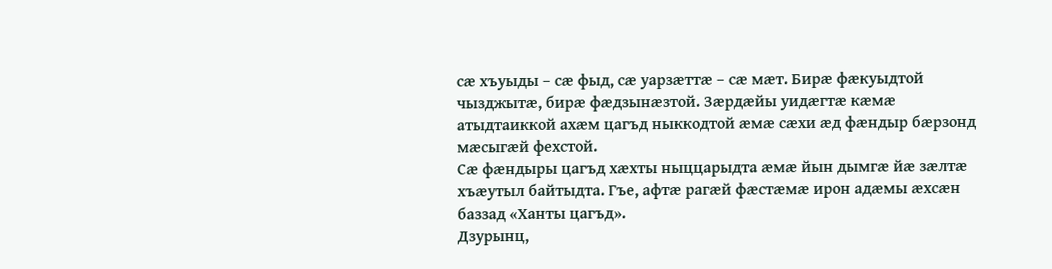сæ хъуыды – сæ фыд, сæ уарзæттæ – сæ мæт. Бирæ фæкуыдтой чызджытæ, бирæ фæдзынæзтой. Зæрдæйы уидæгтæ кæмæ атыдтаиккой ахæм цагъд ныккодтой æмæ сæхи æд фæндыр бæрзонд мæсыгæй фехстой.
Сæ фæндыры цагъд хæхты ныццарыдта æмæ йын дымгæ йæ зæлтæ хъæутыл байтыдта. Гъе, афтæ рагæй фæстæмæ ирон адæмы æхсæн баззад «Ханты цагъд».
Дзурынц,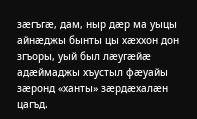зæгъгæ, дам, ныр дæр ма уыцы айнæджы бынты цы хæххон дон згъоры, уый был лæугæйæ адæймаджы хъустыл фæуайы зæронд «ханты» зæрдæхалæн цагъд.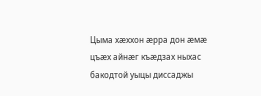Цыма хæххон æрра дон æмæ цъæх айнæг къæдзах ныхас бакодтой уыцы диссаджы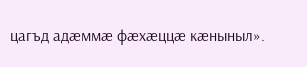цагъд адæммæ фæхæццæ кæныныл».